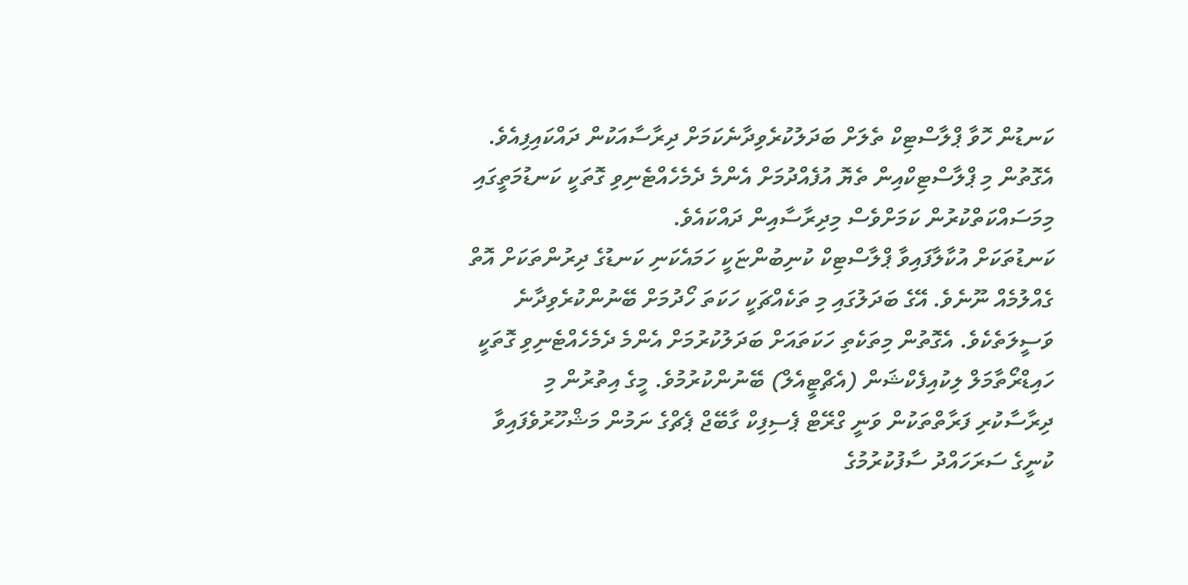ކަނޑުން ހޮވާ ޕްލާސްޓިކް ތެލަށް ބަދަލުކުރެވިދާނެކަމަށް ދިރާސާއަކުން ދައްކައިފިއެވެ. އެގޮތުން މި ޕްލާސްޓިކްއިން ތެޔޮ އުފެއްދުމަށް އެންމެ ދެމެހެއްޓެނިވި ގޮތަކީ ކަނޑުމަތީގައި މިމަސައްކަތްކުރުން ކަމަށްވެސް މިދިރާސާއިން ދައްކައެވެ.
ކަނޑުތަކަށް އުކާލާފައިވާ ޕްލާސްޓިކް ކުނިބުންޏަކީ ހަމައެކަނި ކަނޑުގެ ދިރުންތަކަށް އޮތް ގެއްލުމެއް ނޫނެވެ. އޭގެ ބަދަލުގައި މި ތަކެއްޗަކީ ހަކަތަ ހޯދުމަށް ބޭނުންކުރެވިދާނެ ވަސީލަތެކެވެ. އެގޮތުން މިތަކެތި ހަކަތައަށް ބަދަލުކުރުމަށް އެންމެ ދެމެހެއްޓެނިވި ގޮތަކީ ހައިޑްރޯތާމަލް ލިކުއިފެކްޝަން (އެޗްޓީއެލް) ބޭނުންކުރުމުވެ. މީގެ އިތުރުން މި ދިރާސާކުރި ފަރާތްތަކުން ވަނީ ގްރޭޓް ޕެސިފިކް ގާބޭޖް ޕެޗްގެ ނަމުން މަޝްހޫރުވެފައިވާ ކުނީގެ ސަރަހައްދު ސާފުކުރުމުގެ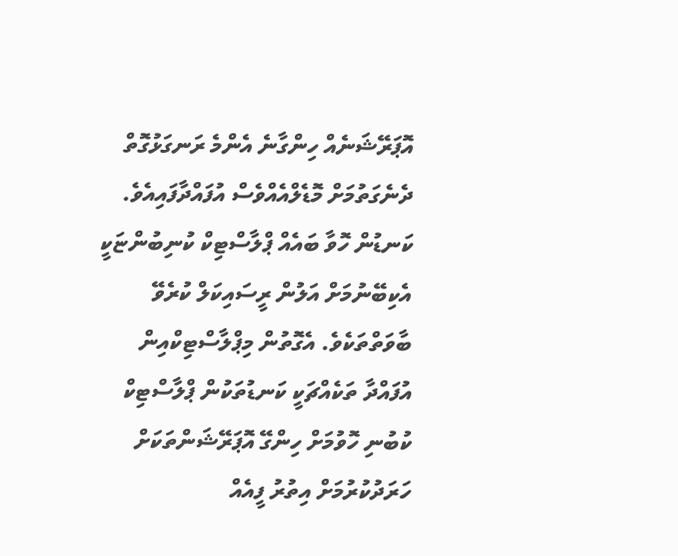އޮޕަރޭޝަނެއް ހިންގާނެ އެންމެ ރަނގަޅުގޮތް ދެނެގަތުމަށް މޮޑެލްއެއްވެސް އުފައްދާފައިއެވެ.
ކަނޑުން ހޮވާ ބައެއް ޕްލާސްޓިކް ކުނިބުންޏަކީ އެކިބޭނުމަށް އަލުން ރީސައިކަލް ކުރެވޭ ބާވަތްތަކެވެ. އެގޮތުން މިޕްލާސްޓިކްއިން އުފައްދާ ތަކެއްޗަކީ ކަނޑުތަކުން ޕްލާސްޓިކް ކުބުނި ހޮވުމަށް ހިންގޭ އޮޕަރޭޝަންތަކަށް ހަރަދުކުރުމަށް އިތުރު ފީއެއް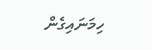ހިމަނައިގެން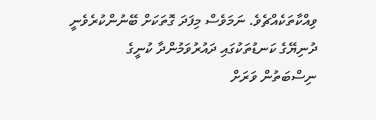ވިއްކާތަކެއްޗެވެ. ނަމަވެސް މިފަދަ ގޮތަކަށް ބޭނުންކުރެވެނީ ދުނިޔޭގެ ކަނޑުތަކުގައި ދައުރުވަމުންދާ ކުނީގެ ނިސްބަތުން ވަރަށް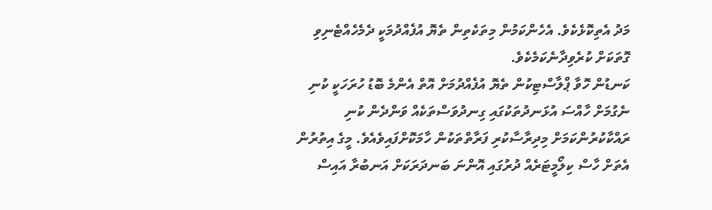މަދު އެތިކޮޅެކެވެ. އެހެންކަމުން މިތަކެތިން ތެޔޮ އުފެއްދުމަކީ ދެމެހެއްޓެނިވި ގޮތަކަށް ކުރެވިދާނެކަމެކެވެ.
ކަނޑުން ހޮވާ ޕްލާސްޓިކުން ތެޔޮ އުފެއްދުމަށް އޮތް އެންމެ ބޮޑު ހުރަހަކީ ކުނި ނެގުމަށް ހާއްސަ އުޅަނދުތަކުގައި ގިނދުވަސްތަކެއް ވަންދެން ކުނި ރައްކާކުރުންކަމަށް މިދިރާސާކުރި ފަރާތްތަކުން ހާމަކޮށްފައިވެއެވެ. މީގެ އިތުރުން އެތަށް ހާސް ކިލޯމީޓަރެއް ދުރުގައި އޮންނަ ބަނދަރަކަށް އަނބުރާ އައިސް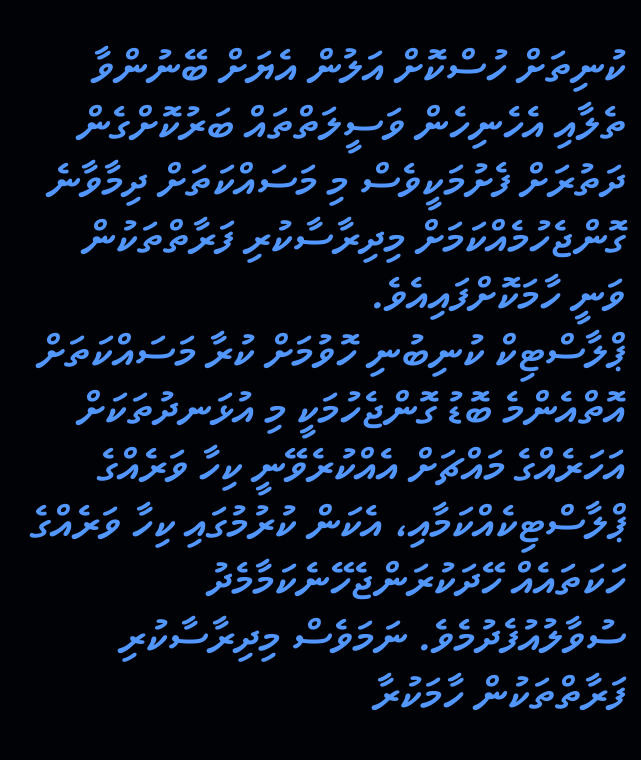ކުނިތަށް ހުސްކޮށް އަލުން އެޔަށް ބޭނުންވާ ތެލާއި އެހެނިހެން ވަސީލަތްތައް ބަރުކޮށްގެން ދަތުރަށް ފެށުމަކީވެސް މި މަސައްކަތަށް ދިމާވާނެ ގޮންޖެހުމެއްކަމަށް މިދިރާސާކުރި ފަރާތްތަކުން ވަނީ ހާމަކޮށްފައިއެވެ.
ޕްލާސްޓިކް ކުނިބުނި ހޮވުމަށް ކުރާ މަސައްކަތަށް އޮތްއެންމެ ބޮޑު ގޮންޖެހުމަކީ މި އުޅަނދުތަކަށް އަހަރެއްގެ މައްޗަށް އެއްކުރެވޭނީ ކިހާ ވަރެއްގެ ޕްލާސްޓިކެއްކަމާއި، އެކަން ކުރުމުގައި ކިހާ ވަރެއްގެ ހަކަތައެއް ހޭދަކުރަންޖެހޭނެކަމާމެދު ސުވާލުއުފެދުމެވެ. ނަމަވެސް މިދިރާސާކުރި ފަރާތްތަކުން ހާމަކުރާ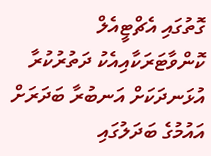ގޮތުގައި އެޗްޓީއެލް ކޮންވާޓަރަކާއިއެކު ދަތުރުކުރާ އުޅަނދަކަށް އަނބުރާ ބަދަރަށް އައުމުގެ ބަދަލުގައި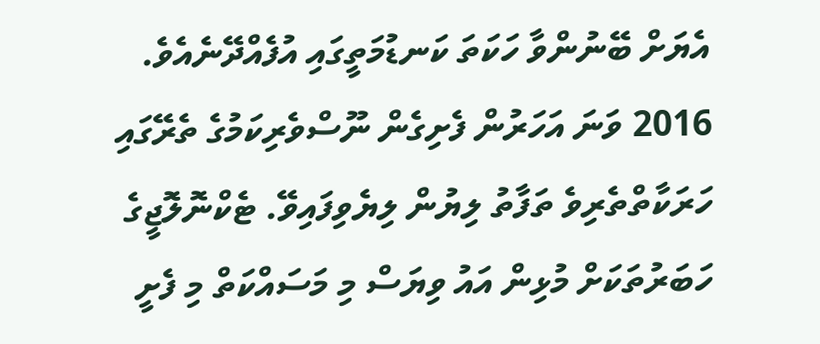އެޔަށް ބޭނުންވާ ހަކަތަ ކަނޑުމަތީގައި އުފެއްދޭނެއެވެ.
2016 ވަނަ އަހަރުން ފެށިގެން ނޫސްވެރިކަމުގެ ތެރޭގައި ހަރަކާތްތެރިވެ ތަފާތު ލިޔުން ލިޔެވިފައިވޭ. ޓެކްނޮލޮޖީގެ ހަބަރުތަކަށް މުޅިން އައު ވިޔަސް މި މަސައްކަތް މި ފެށީ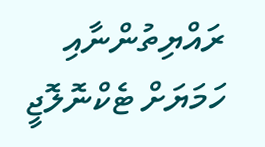ރައްޔިތުންނާއި ހަމަޔަށް ޓެކްނޮލޮޖީ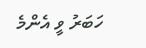ހަބަރު ވީ އެންމެ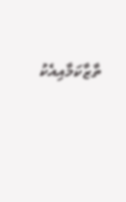ތާޒާކަމާއިއެކު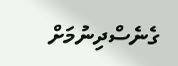ގެނެސްދިނުމަށް